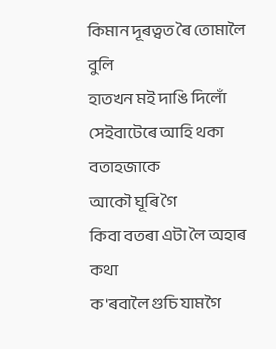কিমান দূৰত্বত ৰৈ তোমালৈ বুলি
হাতখন মই দাঙি দিলোঁ
সেইবাটেৰে আহি থকা বতাহজাকে
আকৌ ঘূৰি গৈ
কিবা বতৰা এটা লৈ অহাৰ কথা
ক'ৰবালৈ গুচি যামগৈ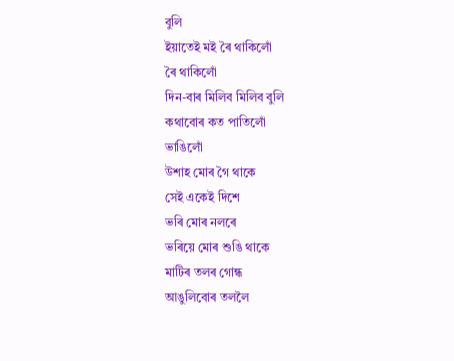বুলি
ইয়াতেই মই ৰৈ থাকিলোঁ
ৰৈ থাকিলোঁ
দিন-বাৰ মিলিব মিলিব বুলি
কথাবোৰ কত পাতিলোঁ
ভাঙিলোঁ
উশাহ মোৰ গৈ থাকে
সেই একেই দিশে
ভৰি মোৰ নলৰে
ভৰিয়ে মোৰ শুঙি থাকে
মাটিৰ তলৰ গোন্ধ
আঙুলিবোৰ তললৈ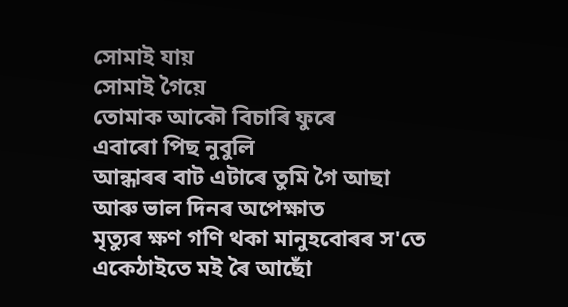সোমাই যায়
সোমাই গৈয়ে
তোমাক আকৌ বিচাৰি ফুৰে
এবাৰো পিছ নুবুলি
আন্ধাৰৰ বাট এটাৰে তুমি গৈ আছা
আৰু ভাল দিনৰ অপেক্ষাত
মৃত্যুৰ ক্ষণ গণি থকা মানুহবোৰৰ স'তে
একেঠাইতে মই ৰৈ আছোঁ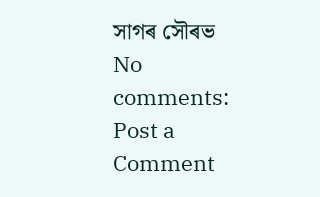সাগৰ সৌৰভ
No comments:
Post a Comment